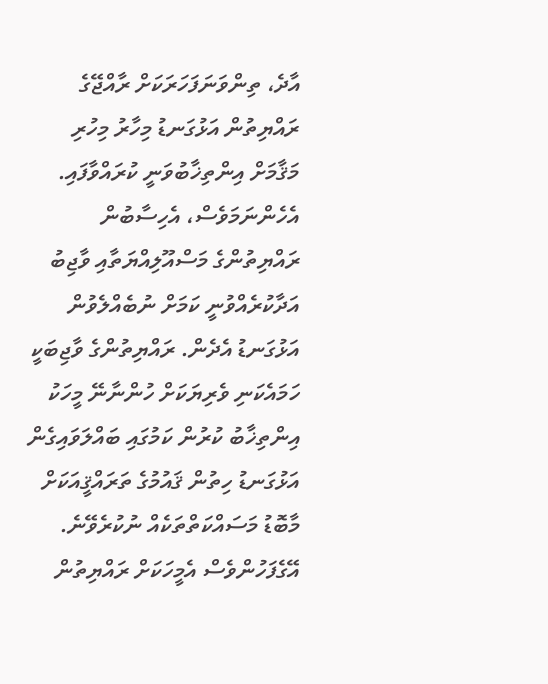އާދެ، ތިންވަނަފަހަރަކަށް ރާއްޖޭގެ ރައްޔިތުން އަޅުގަނޑު މިހާރު މިހުރި މަޤާމަށް އިންތިޚާބުވަނީ ކުރައްވާފައި. އެހެންނަމަވެސް، އެހިސާބުން ރައްޔިތުންގެ މަސްއޫލިއްޔަތާއި ވާޖިބު އަދާކުރެއްވުނީ ކަމަށް ނުބެއްލެވުން އަޅުގަނޑު އެދެން. ރައްޔިތުންގެ ވާޖިބަކީ ހަމައެކަނި ވެރިޔަކަށް ހުންނާނޭ މީހަކު އިންތިޚާބު ކުރުން ކަމުގައި ބައްލަވައިގެން އަޅުގަނޑު ހިތުން ޤައުމުގެ ތަރައްޤީއަކަށް މާބޮޑު މަސައްކަތްތަކެއް ނުކުރެވޭނެ. އޭގެފަހުންވެސް އެމީހަކަށް ރައްޔިތުން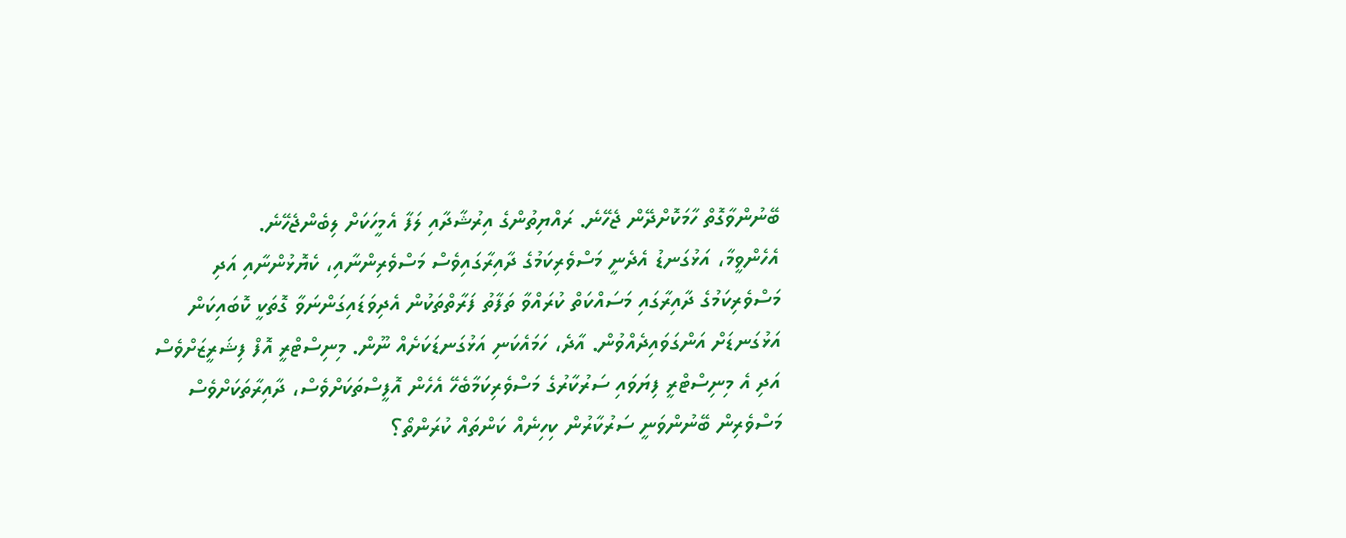ބޭނުންވާގޮތް ހާމަކޮށްދޭން ޖެހޭނެ. ރައްޔިތުންގެ އިރުޝާދާއި ލަފާ އެމީހަކަށް ލިބެންޖެހޭނެ.
އެހެންވީމާ، އަޅުގަނޑު އެދެނީ މަސްވެރިކަމުގެ ދާއިރާގައިވެސް މަސްވެރިންނާއި، ކެޔޮޅުންނާއި އަދި މަސްވެރިކަމުގެ ދާއިރާގައި މަސައްކަތް ކުރައްވާ ތަފާތު ފަރާތްތަކުން އެދިވަޑައިގަންނަވާ ގޮތަކީ ކޮބައިކަން އަޅުގަނޑަށް އަންގަވައިދެއްވުން. އާދެ، ހަމައެކަނި އަޅުގަނޑަކަށެއް ނޫން. މިނިސްޓްރީ އޮފް ފިޝަރީޒަށްވެސް އަދި އެ މިނިސްޓްރީ ފިޔަވައި ސަރުކާރުގެ މަސްވެރިކަމާބެހޭ އެހެން އޮފީސްތަކަށްވެސް، ދާއިރާތަކަށްވެސް މަސްވެރިން ބޭނުންވަނީ ސަރުކާރުން ކިހިނެއް ކަންތައް ކުރަންތޯ؟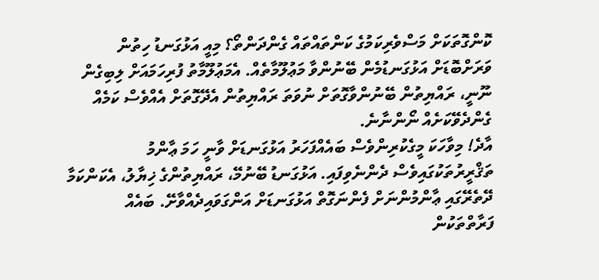ކޮންގޮތަކަށް މަސްވެރިކަމުގެ ކަންތައްތައް ގެންދަންތޯ؟ މިއީ އަޅުގަނޑު ހިތުން ވަރަށްބޮޑަށް އަޅުގަނޑުމެން ބޭނުންވާ މަޢުލޫމާތެއް. އެމަޢުލޫމާތު ފުރިހަމައަށް ލިބިގެން ނޫނީ، ރައްޔިތުން ބޭނުންވާގޮތަށް ނުވަތަ ރައްޔިތުން އެދޭގޮތަށް އެއްވެސް ކަމެއް ގެންދެވޭކަށެއް ނޯންނާނެ.
އާދެ! މިވާހަކަ މީގެކުރިންވެސް ބައެއްފަހަރު އަޅުގަނޑަށް ވާނީ ހަމަ ޢާންމު ތަޤްރީރުތަކުގައިވެސް ދެންނެވިފައި. އަޅުގަނޑު ބޭނުމޭ، ރައްޔިތުންގެ ޚިޔާލު، އެކަންކަމާ ދޭތެރޭގައި ޢާންމުންނަށް ފެންނަގޮތް އަޅުގަނޑަށް އަންގަވައިދެއްވާށޭ. ބައެއް ފަރާތްތަކުން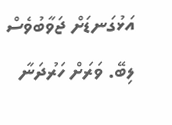އަޅުގަނޑަށް ޖަވާބުވެސް ލިބޭ. ވަރަށް ހަރުދަނާ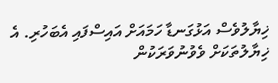ޚިޔާލުވެސް އަޅުގަނޑާ ހަމައަށް އައިސްފައި އެބަހުރި. އެ ޚިޔާލުތަކަށް ވެވުނުވަރަކުން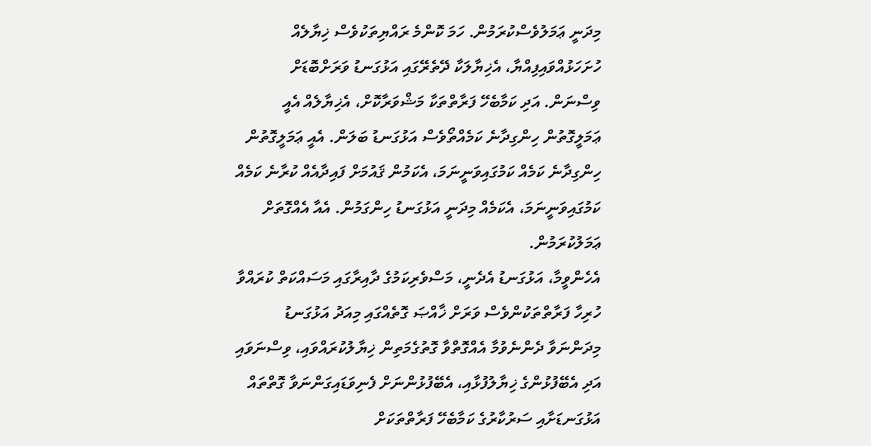މިދަނީ ޢަމަލުވެސްކުރަމުން. ހަމަ ކޮންމެ ރައްޔިތަކުވެސް ޚިޔާލެއް ހުށަހަޅުއްވައިފިއްޔާ، އެޚިޔާލަކާ ދޭތެރޭގައި އަޅުގަނޑު ވަރަށްބޮޑަށް ވިސްނަން. އަދި ކަމާބެހޭ ފަރާތްތަކާ މަޝްވަރާކޮށް، އެޚިޔާލެއް އެއީ ޢަމަލީގޮތުން ހިންގިދާނެ ކަމެއްތޯވެސް އަޅުގަނޑު ބަލަން. އެއީ ޢަމަލީގޮތުން ހިންގިދާނެ ކަމެއް ކަމުގައިވަނީނަމަ، އެކަމުން ޤައުމަށް ފައިދާއެއް ކުރާނެ ކަމެއް ކަމުގައިވަނީނަމަ، އެކަމެއް މިދަނީ އަޅުގަނޑު ހިންގަމުން. އެއާ އެއްގޮތަށް ޢަމަލުކުރަމުން.
އެހެންވީމާ، އަޅުގަނޑު އެދެނީ، މަސްވެރިކަމުގެ ދާއިރާގައި މަސައްކަތް ކުރައްވާ ހުރިހާ ފަރާތްތަކުންވެސް ވަރަށް ޚާއްޞަ ގޮތެއްގައި މިއަދު އަޅުގަނޑު މިދަންނަވާ ދެންނެވުމާ އެއްގޮތްވާ ގޮތުގެމަތިން ޚިޔާލުކުރައްވައި، ވިސްނަވައި އަދި އެބޭފުޅުންގެ ޚިޔާލުފުޅާއި، އެބޭފުޅުންނަށް ފެނިވަޑައިގަންނަވާ ގޮތްތައް އަޅުގަނޑަށާއި ސަރުކާރުގެ ކަމާބެހޭ ފަރާތްތަކަށް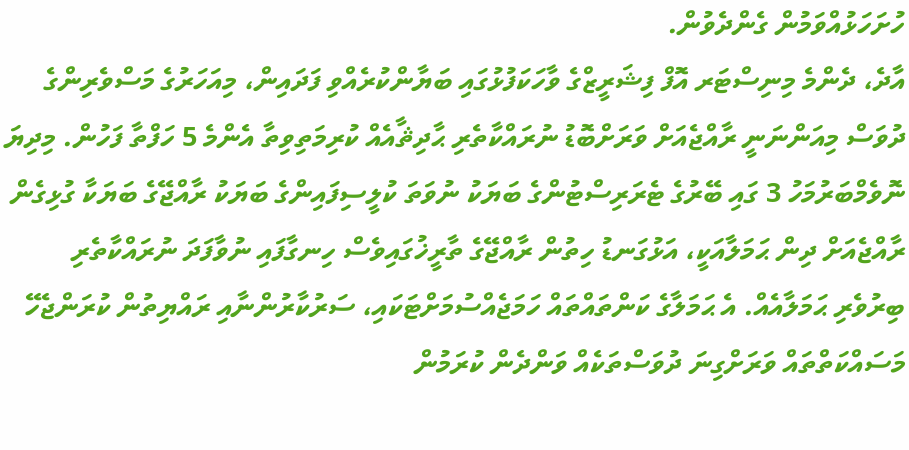ހުށަހަޅުއްވަމުން ގެންދެވުން.
އާދެ، ދެންމެ މިނިސްޓަރ އޮފް ފިޝަރީޒްގެ ވާހަކަފުޅުގައި ބަޔާންކުރެއްވި ފަދައިން، މިއަހަރުގެ މަސްވެރިންގެ ދުވަސް މިއަންނަނީ ރާއްޖެއަށް ވަރަށްބޮޑު ނުރައްކާތެރި ޙާދިޘާއެއް ކުރިމަތިވިތާ އެންމެ 5 ހަފްތާ ފަހުން. މިދިޔަ ނޮވެމްބަރުމަހު 3 ގައި ބޭރުގެ ޓެރަރިސްޓުންގެ ބަޔަކު ނުވަތަ ކުލީސިފައިންގެ ބަޔަކު ރާއްޖޭގެ ބަޔަކާ ގުޅިގެން ރާއްޖެއަށް ދިން ޙަމަލާއަކީ، އަޅުގަނޑު ހިތުން ރާއްޖޭގެ ތާރީޚުގައިވެސް ހިނގާފައި ނުވާފަދަ ނުރައްކާތެރި ބިރުވެރި ޙަމަލާއެއް. އެ ޙަމަލާގެ ކަންތައްތައް ހަމަޖެއްސުމަށްޓަކައި، ސަރުކާރުންނާއި ރައްޔިތުން ކުރަންޖެހޭ މަސައްކަތްތައް ވަރަށްގިނަ ދުވަސްތަކެއް ވަންދެން ކުރަމުން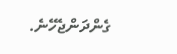ގެންދަންޖެހޭނެ.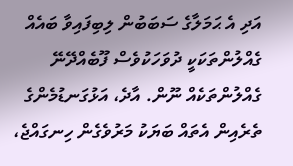އަދި އެ ޙަމަލާގެ ސަބަބުން ލިބިފައިވާ ބައެއް ގެއްލުންތަކަކީ ދުވަހަކުވެސް ފޫބެއްދޭނޭ ގެއްލުންތަކެއް ނޫން. އާދެ، އަޅުގަނޑުމެންގެ ތެރެއިން އެތައް ބަޔަކު މަރުވެގެން ހިނގައްޖެ،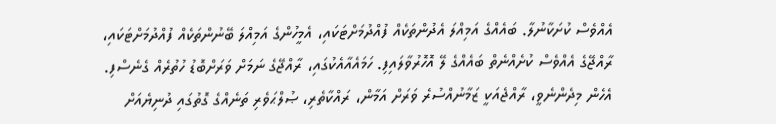އެއްވެސް ކުށަކާނުލާ. ބައެއްގެ އަމިއްލަ އެދުންތަކެއް ފުއްދުމަށްޓަކައި، އެމީހުންގެ އަމިއްލަ ބޭނުންތަކެއް ފުއްދުމަށްޓަކައި، ރާއްޖޭގެ އެއްވެސް ކުށެއްނެތް ބައެއްގެ ލޭ އޮހޮރުވާލައިފި. ހަމައެއާއެކުގައި، ރާއްޖޭގެ ނަމަށް ވަރަށްބޮޑު ހުތުރެއް ގެނެސްފި. އެހެން މިދެންނެވީ، ރާއްޖެއަކީ ޒަމާނުއްސުރެ ވަރަށް އަމާން، ރައްކާތެރި، ޞުލްޙަވެރި ތަނެއްގެ ގޮތުގައި ދުނިޔެއަށް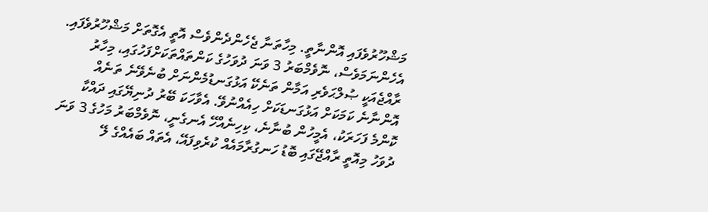މަޝްހޫރުވެފައި އޮންނާތީ. މިހާތަނާ ޖެހެންދެންވެސް އޮތީ އެގޮތަށް މަޝްހޫރުވެފައި. އެހެންނަމަވެސް، ނޮވެމްބަރު 3 ވަނަ ދުވަހުގެ ކަންތައްތަކަށްފަހުގައި، މިހާރު ރާއްޖެއަކީ ޞުލްޙަވެރި އަމާން ތަނެކޭ އަޅުގަނޑުމެންނަށް ބުނެވޭނެ ތަނެއް އޮންނާނެ ކަމަކަށް އަޅުގަނޑަކަށް ހިއެއްނުވޭ. އެވާހަކަ ބޭރު ދުނިޔޭގައި ދައްކާ ކޮންމެ ފަހަރަކު، އެމީހުން ބުނާނެ، ކިހިނެއްހޭ އެނގެނީ، ނޮވެމްބަރު މަހުގެ 3 ވަނަ ދުވަހު މިއޮތީ ރާއްޖޭގައި ބޮޑު ހަނގުރާމައެއް ކުރެވިފައޭ، އެތައް ބައެއްގެ ލޭ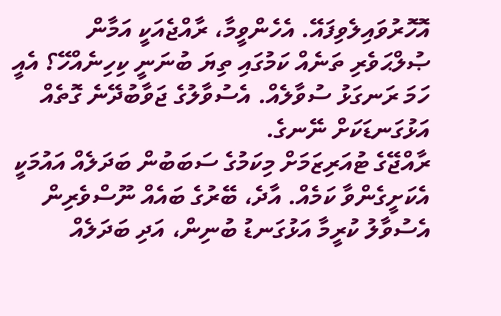އޮހޮރުވައިލެވިފައޭ. އެހެންވީމާ، ރާއްޖެއަކީ އަމާން ޞުލްޙަވެރި ތަނެއް ކަމުގައި ތިޔަ ބުނަނީ ކިހިނެއްހޭ؟ އެއީ ހަމަ ރަނގަޅު ސުވާލެއް. އެސުވާލުގެ ޖަވާބުދޭނެ ގޮތެއް އަޅުގަނޑަކަށް ނޭނގެ.
ރާއްޖޭގެ ޓުއަރިޒަމަށް މިކަމުގެ ސަބަބުން ބަދަލެއް އައުމަކީ އެކަށީގެންވާ ކަމެއް. އާދެ، ބޭރުގެ ބައެއް ނޫސްވެރިން އެސުވާލު ކުރީމާ އަޅުގަނޑު ބުނިން، އަދި ބަދަލެއް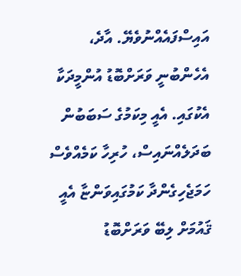އައިސްފައެއްނުވެޔޭ. އާދެ، އެހެންބުނީ ވަރަށްބޮޑު އުންމީދަކާ އެކުގައި. އެއީ މިކަމުގެ ސަބަބުން ބަދަލެއްނައިސް، ހުރިހާ ކަމެއްވެސް ހަމަޖެހިގެންދާ ކަމުގައިވަންޏާ އެއީ ޤައުމަށް ލިބޭ ވަރަށްބޮޑު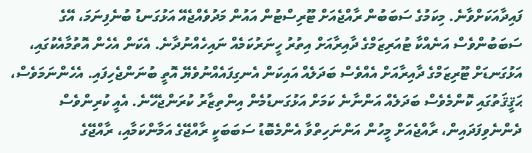ފައިދާއަކަށްވާނެ. މިކަމުގެ ސަބަބުން ރާއްޖެއަށް ޓޫރިސްޓުން އައުން މަދުވެއްޖެއޭ އަޅުގަނޑު ބުނެފިނަމަ، އޭގެ ސަބަބުންވެސް އަނެއްކާ ޓުއަރިޒަމްގެ ދާއިރާއަށް އިތުރު ހީނަރުކަމެއް ނައިހެއްނުދާނެ. އެކަން އެހެން އޮތުމާއެކުގައި، އަޅުގަނޑަށް ޓޫރިޒަމްގެ ދާއިރާއަށް އެއްވެސް ބަދަލެއް އައިކަން އެނގިފައެއްނުވެޔޭ އޮތީ ބުނަންޖެހިފައި. އެހެންނަމަވެސް، ޙަޤީޤަތުގައި ކޮންމެވެސް ބަދަލެއް އަންނާނެ ކަމަށް އަޅުގަނޑުމެން އިންތިޒާރު ކުރަންޖެހޭނެ. އެއީ ކުރިންވެސް ދެންނެވިފަދައިން، ރާއްޖެއަށް މީހުން އަންނަހިތްވާ އެންމެބޮޑު ސަބަބަކީ ރާއްޖޭގެ އަމާންކަމާއި، ރާއްޖޭގެ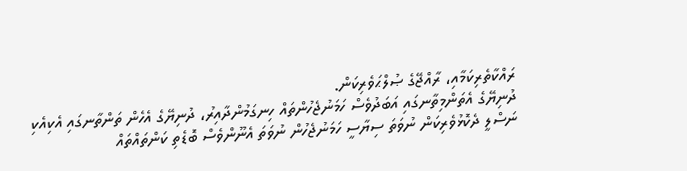ރައްކާތެރިކަމާއި، ރާއްޖޭގެ ޞުލްޙަވެރިކަން.
ދުނިޔޭގެ އެތަންމިތާނގައި އަބަދުވެސް ހަމަނުޖެހުންތައް ހިނގަމުންދާއިރު، ދުނިޔޭގެ އެހެން ތަންތާނގައި އެކިއެކި ނަސްލީ ދެކޮޅުވެރިކަން ނުވަތަ ސިޔާސީ ހަމަނުޖެހުން ނުވަތަ އެނޫންވެސް ބޮޑެތި ކަންތައްތައް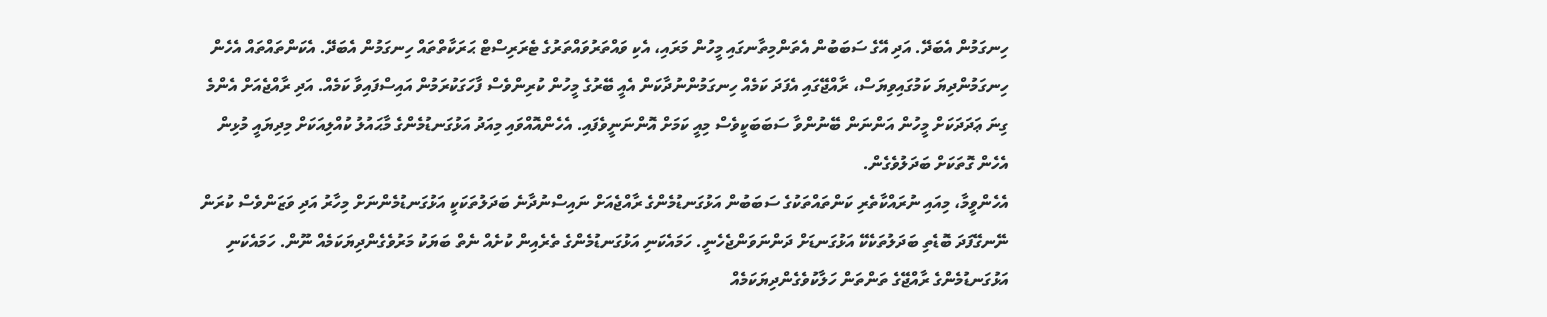ހިނގަމުން އެބަދޭ. އަދި އޭގެ ސަބަބުން އެތަންމިތާނގައި މީހުން މަރައި، އެކި ވައްތަރުވައްތަރުގެ ޓެރަރިސްޓް ޙަރަކާތްތައް ހިނގަމުން އެބަދޭ. އެކަންތައްތައް އެހެން ހިނގަމުންދިޔަ ކަމުގައިވިޔަސް، ރާއްޖޭގައި އެފަދަ ކަމެއް ހިނގަމުންނުދާކަން އެއީ ބޭރުގެ މީހުން ކުރިންވެސް ފާހަގަކުރަމުން އައިސްފައިވާ ކަމެއް. އަދި ރާއްޖެއަށް އެންމެ ގިނަ ޢަދަދަކަށް މީހުން އަންނަން ބޭނުންވާ ސަބަބަކީވެސް މިއީ ކަމަށް އޮންނަނީވެފައި. އެހެންއޮއްވައި މިއަދު އަޅުގަނޑުމެންގެ މާޙައުލު ކުއްލިއަކަށް މިދިޔައީ މުޅިން އެހެން ގޮތަކަށް ބަދަލުވެގެން.
އެހެންވީމާ، މިއައި ނުރައްކާތެރި ކަންތައްތަކުގެ ސަބަބުން އަޅުގަނޑުމެންގެ ރާއްޖެއަށް ނައިސްނުދާނެ ބަދަލުތަކަކީ އަޅުގަނޑުމެންނަށް މިހާރު އަދި ވަޒަންވެސް ކުރަން ނޭނގޭފަދަ ބޮޑެތި ބަދަލުތަކެކޭ އަޅުގަނޑަށް ދަންނަވަންޖެހެނީ. ހަމައެކަނި އަޅުގަނޑުމެންގެ ތެރެއިން ކުށެއް ނެތް ބަޔަކު މަރުވެގެންދިޔަކަމެއް ނޫން. ހަމައެކަނި އަޅުގަނޑުމެންގެ ރާއްޖޭގެ ތަންތަން ހަލާކުވެގެންދިޔަކަމެއް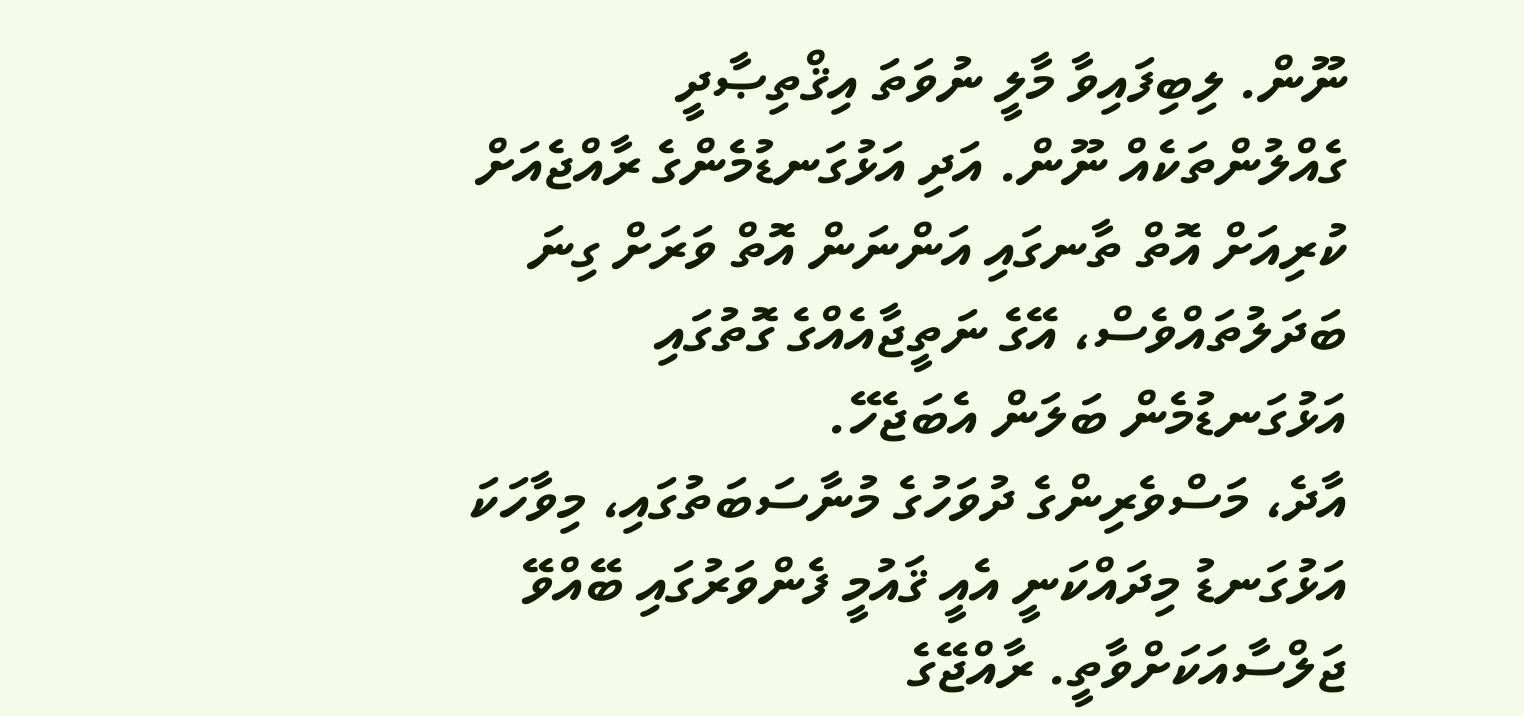ނޫން. ލިބިފައިވާ މާލީ ނުވަތަ އިޤްތިޞާދީ ގެއްލުންތަކެއް ނޫން. އަދި އަޅުގަނޑުމެންގެ ރާއްޖެއަށް ކުރިއަށް އޮތް ތާނގައި އަންނަން އޮތް ވަރަށް ގިނަ ބަދަލުތައްވެސް، އޭގެ ނަތީޖާއެއްގެ ގޮތުގައި އަޅުގަނޑުމެން ބަލަން އެބަޖެހޭ.
އާދެ، މަސްވެރިންގެ ދުވަހުގެ މުނާސަބަތުގައި، މިވާހަކަ އަޅުގަނޑު މިދައްކަނީ އެއީ ޤައުމީ ފެންވަރުގައި ބޭއްވޭ ޖަލްސާއަކަށްވާތީ. ރާއްޖޭގެ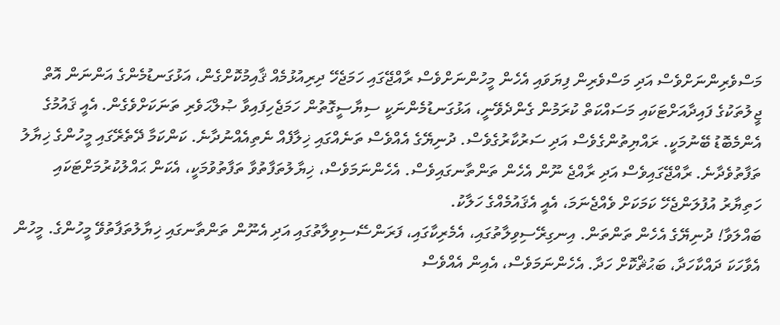މަސްވެރިންނަށްވެސް އަދި މަސްވެރިން ފިޔަވައި އެހެން މީހުންނަށްވެސް ރާއްޖޭގައި ހަމަޖެހޭ ދިރިއުޅުމެއް ޤާއިމުކޮށްގެން، އަޅުގަނޑުމެންގެ އަންނަން އޮތް ޖީލުތަކުގެ ފައިދާއަށްޓަކައި މަސައްކަތް ކުރަމުން ގެންދެވޭނީ، އަޅުގަނޑުމެންނަކީ ސިޔާސީގޮތުން ހަމަޖެހިފައިވާ ޞުލްޙަވެރި ތަނަކަށްވެގެން. އެއީ ޤައުމުގެ އެންމެބޮޑު ބޭނުމަކީ. ރައްޔިތުންގެވެސް އަދި ސަރުކާރުގެވެސް. ދުނިޔޭގެ އެއްވެސް ތަނެއްގައި ޚިލާފެއް ނެތިއެއްނުދާނެ. ކަންކަމާ ދޭތެރޭގައި މީހުންގެ ޚިޔާލު ތަފާތުވެދާނެ. ރާއްޖޭގައިވެސް އަދި ރާއްޖެ ނޫން އެހެން ތަންތާނގައިވެސް. އެހެންނަމަވެސް، ޚިޔާލުތަފާތުވާ ތަފާތުވުމަކީ، އެކަން ޙައްލުކުރުމަށްޓަކައި ހަތިޔާރު އުފުލަންޖެހޭ ކަމަކަށް ވެއްޖެނަމަ، އެއީ އެޤައުމެއްގެ ހަލާކު.
ބައްލަވާ! ދުނިޔޭގެ އެހެން ތަންތަން. އިނގިރޭސިވިލާތުގައި، އެމެރިކާގައި، ފަރަންސޭސިވިލާތުގައި އަދި އެނޫން ތަންތާނގައި ޚިޔާލުތަފާތުވޭ މީހުންގެ. މީހުން އެވާހަކަ ދައްކާހަދާ، ބަޙުޘްކޮށް ހަދާ. އެހެންނަމަވެސް، އެއިން އެއްވެސް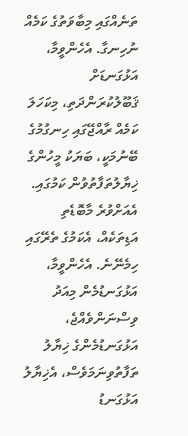ތަނެއްގައި މިބާވަތުގެ ކަމެއް ނުހިނގާ. އެހެންވީމާ، އަޅުގަނޑަށް ޤަބޫލުކުރަންދަތި، މިކަހަލަ ކަމެއް ރާއްޖޭގައި ހިނގުމުގެ ބޭނުމަކީ، ބަޔަކު މީހުންގެ ޚިޔާލުތަފާތުވުން ކަމުގައި. އެއަށްވުރެ މާބޮޑެތި އަޑިތަކެއް، އެކަމުގެ ތެރޭގައި ހިމެނޭނެ. އެހެންވީމާ، އަޅުގަނޑުމެން މިއަދު ވިސްނަންވެއްޖެ، އަޅުގަނޑުމެންގެ ޚިޔާލު ތަފާތުވިނަމަވެސް، އެޚިޔާލު އަޅުގަނޑު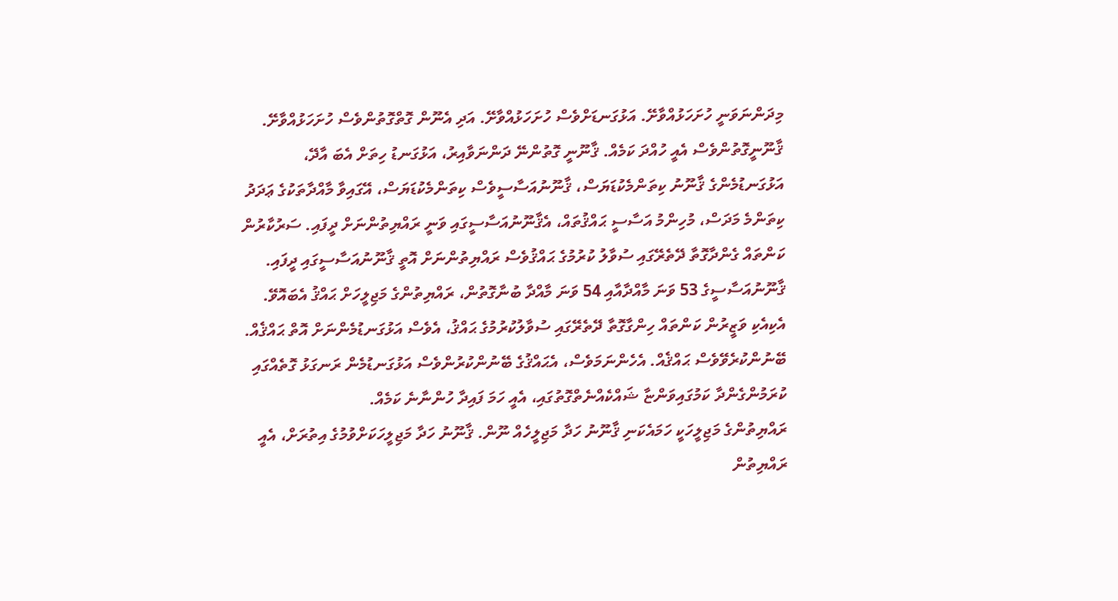މިދަންނަވަނީ ހުށަހަޅުއްވާށޭ. އަޅުގަނޑަށްވެސް ހުށަހަޅުއްވާށޭ. އަދި އެނޫން ގޮތްގޮތުންވެސް ހުށަހަޅުއްވާށޭ. ޤާނޫނީގޮތުންވެސް އެއީ ހުއްދަ ކަމެއް. ޤާނޫނީ ގޮތުންނޭ ދަންނަވާއިރު، އަޅުގަނޑު ހިތަށް އެބަ އާދޭ، އަޅުގަނޑުމެންގެ ޤާނޫނު ކިތަންމެކުޑަޔަސް، ޤާނޫނުއަސާސީވެސް ކިތަންމެކުޑަޔަސް، އޭގައިވާ މާއްދާތަކުގެ ޢަދަދު ކިތަންމެ މަދަސް، މުހިންމު އަސާސީ ޙައްޤުތައް، އެޤާނޫނުއަސާސީގައި ވަނީ ރައްޔިތުންނަށް ދީފައި. ސަރުކާރުން ކަންތައް ގެންދާގޮތާ ދޭތެރޭގައި ސުވާލު ކުރުމުގެ ޙައްޤުވެސް ރައްޔިތުންނަށް އޮތީ ޤާނޫނުއަސާސީގައި ދީފައި. ޤާނޫނުއަސާސީގެ 53 ވަނަ މާއްދާއާއި 54 ވަނަ މާއްދާ ބުނާގޮތުން، ރައްޔިތުންގެ މަޖިލީހަށް ޙައްޤު އެބައޮވޭ. އެކިއެކި ވަޒީރުން ކަންތައް ހިންގާގޮތާ ދޭތެރޭގައި ސުވާލުކުރުމުގެ ޙައްޤު، އެވެސް އަޅުގަނޑުމެންނަށް އޮތް ޙައްޤެއް. ބޭނުންކުރެވޭވެސް ޙައްޤެއް. އެހެންނަމަވެސް، އެޙައްޤުގެ ބޭނުންކުރުންވެސް އަޅުގަނޑުމެން ރަނގަޅު ގޮތެއްގައި ކުރަމުންގެންދާ ކަމުގައިވަންޏާ ޝައްކެއްނެތްގޮތުގައި، އެއީ ހަމަ ފައިދާ ހުންނާނެ ކަމެއް.
ރައްޔިތުންގެ މަޖިލީހަކީ ހަމައެކަނި ޤާނޫނު ހަދާ މަޖިލީހެއް ނޫން. ޤާނޫނު ހަދާ މަޖިލީހަކަށްވުމުގެ އިތުރަށް، އެއީ ރައްޔިތުން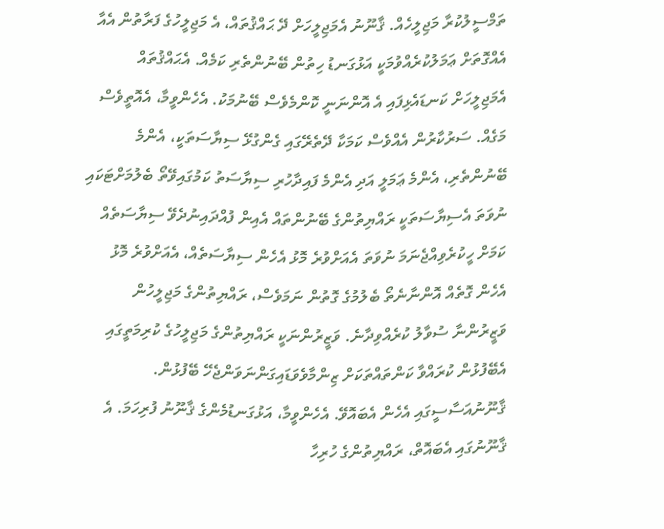ތަމްސީލުކުރާ މަޖިލީހެއް. ޤާނޫނު އެމަޖިލީހަށް ދޭ ޙައްޤުތައް، އެ މަޖިލީހުގެ ފަރާތުން އެއާ އެއްގޮތަށް ޢަމަލުކުރެއްވުމަކީ އަޅުގަނޑު ހިތުން ބޭނުންތެރި ކަމެއް. އެޙައްޤުތައް އެމަޖިލީހަށް ކަނޑައެޅިފައި އެ އޮންނަނީ ކޮންމެވެސް ބޭނުމަކު. އެހެންވީމާ، އެއޮތީވެސް މަގެއް. ސަރުކާރުން އެއްވެސް ކަމަކާ ދޭތެރޭގައި ގެންގުޅޭ ސިޔާސަތަކީ، އެންމެ ބޭނުންތެރި، އެންމެ ޢަމަލީ އަދި އެންމެ ފައިދާހުރި ސިޔާސަތު ކަމުގައިވޭތޯ ބެލުމަށްޓަކައި ނުވަތަ އެސިޔާސަތަކީ ރައްޔިތުންގެ ބޭނުންތައް އެއިން ފުއްދައިނުދެވޭ ސިޔާސަތެއް ކަމަށް ހީކުރެވިއްޖެނަމަ ނުވަތަ އެއަށްވުރެ މޮޅު އެހެން ސިޔާސަތެއް، އެއަށްވުރެ މޮޅު އެހެން ގޮތެއް އޮންނާނެތޯ ބެލުމުގެ ގޮތުން ނަމަވެސް، ރައްޔިތުންގެ މަޖިލީހުން ވަޒީރުންނާ ސުވާލު ކުރެއްވިދާނެ. ވަޒީރުންނަކީ ރައްޔިތުންގެ މަޖިލީހުގެ ކުރިމަތީގައި އެބޭފުޅުން ކުރައްވާ ކަންތައްތަކަށް ޒިންމާވެވަޑައިގަންނަވަންޖެހޭ ބޭފުޅުން. ޤާނޫނުއަސާސީގައި އެހެން އެބައޮވޭ. އެހެންވީމާ، އަޅުގަނޑުމެންގެ ޤާނޫނު ފުރިހަމަ. އެ ޤާނޫނުގައި އެބައޮތް، ރައްޔިތުންގެ ހުރިހާ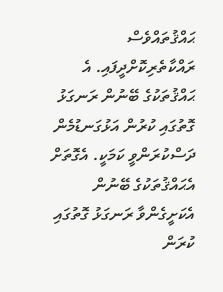ޙައްޤުތައްވެސް ރައްކާތެރިކޮށްދީފައި. އެ ޙައްޤުތަކުގެ ބޭނުން ރަނގަޅު ގޮތުގައި ކުރުން އަޅުގަނޑުމެން ދަސްކުރަންވީ ކަމަކީ. އެގޮތަށް އެޙައްޤުތަކުގެ ބޭނުން އެކަށީގެންވާ ރަނގަޅު ގޮތުގައި ކުރަން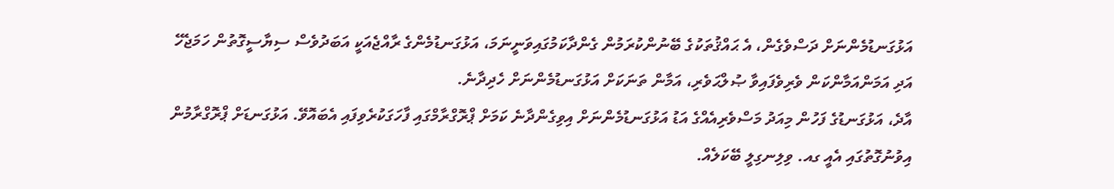އަޅުގަނޑުމެންނަށް ދަސްވެގެން، އެ ޙައްޤުތަކުގެ ބޭނުންކުރަމުން ގެންދާކަމުގައިވަނީނަމަ، އަޅުގަނޑުމެންގެ ރާއްޖެއަކީ އަބަދުވެސް ސިޔާސީގޮތުން ހަމަޖެހޭ އަދި އަމަންއަމާންކަން ވެރިވެފައިވާ ޞުލްޙަވެރި، އަމާން ތަނަކަށް އަޅުގަނޑުމެންނަށް ހެދިދާނެ.
އާދެ، އަޅުގަނޑުގެ ފަހުން މިއަދު މަސްވެރިއެއްގެ އަޑު އަޅުގަނޑުމެންނަށް އިވިގެންދާނެ ކަމަށް ޕްރޮގްރާމްގައި ފާހަގަކުރެވިފައި އެބައޮވޭ. އަޅުގަނޑަށް ޕްރޮގްރާމުން އިވުނުގޮތުގައި އެއީ ގއ. ވިލިނގިލީ ބޭކަލެއް.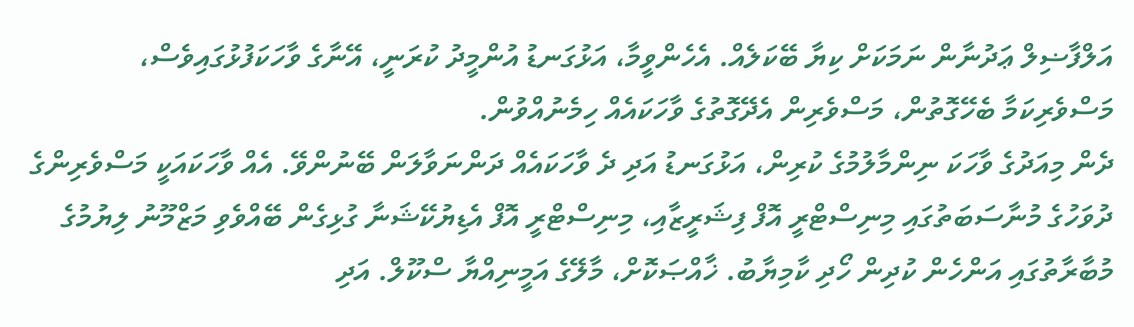އަލްފާޟިލް ޢަދުނާން ނަމަކަށް ކިޔާ ބޭކަލެއް. އެހެންވީމާ، އަޅުގަނޑު އުންމީދު ކުރަނީ، އޭނާގެ ވާހަކަފުޅުގައިވެސް، މަސްވެރިކަމާ ބެހޭގޮތުން، މަސްވެރިން އެދޭގޮތުގެ ވާހަކައެއް ހިމެނުއްވުން.
ދެން މިއަދުގެ ވާހަކަ ނިންމާލުމުގެ ކުރިން، އަޅުގަނޑު އަދި ދެ ވާހަކައެއް ދަންނަވާލަން ބޭނުންވޭ. އެއް ވާހަކައަކީ މަސްވެރިންގެ ދުވަހުގެ މުނާސަބަތުގައި މިނިސްޓްރީ އޮފް ފިޝަރީޒާއި، މިނިސްޓްރީ އޮފް އެޑިޔުކޭޝަނާ ގުޅިގެން ބޭއްވެވި މަޒްމޫނު ލިޔުމުގެ މުބާރާތުގައި އަންހެން ކުދިން ހޯދި ކާމިޔާބު. ޚާއްޞަކޮށް، މާލޭގެ އަމީނިއްޔާ ސްކޫލް. އަދި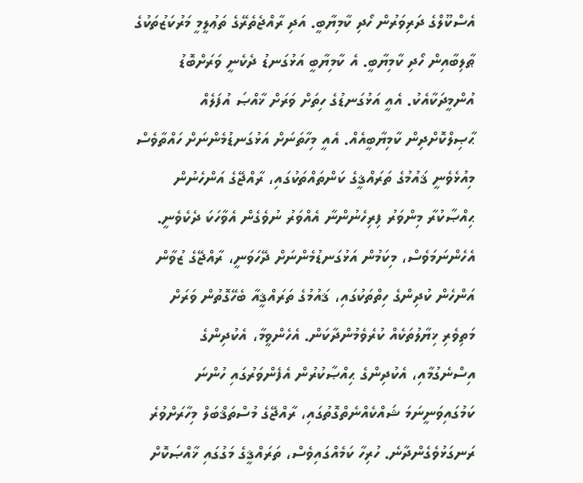އެސްކޫލްގެ ދަރިވަރުން ހޯދި ކާމިޔާބީ. އަދި ރާއްޖެތެރޭގެ ތަޢުލީމީ މަރުކަޒުތަކުގެ ޠާލިބާއިން ހޯދި ކާމިޔާބީ. އެ ކާމިޔާބީ އަޅުގަނޑު ދެކެނީ ވަރަށްބޮޑު އުންމީދަކާއެކު. އެއީ އަޅުގަނޑުގެ ހިތަށް ވަރަށް ޚާއްޞަ އުފަލެއް ޙާޞިލްކޮށްދިން ކާމިޔާބީއެއް. އެއީ މިހާތަނަށް އަޅުގަނޑުމެންނަށް ހައްތާވެސް މިއުޅެވެނީ ޤައުމުގެ ތަރައްޤީގެ ކަންތައްތަކުގައި، ރާއްޖޭގެ އަންހެނުން ޙިއްޞާކުރާ މިންވަރު ފިރިހެނުންނާ އެއްވަރު ނުވެގެން އެވާހަކަ ދެކެވެނީ. އެހެންނަމަވެސް، މިކަމުން އަޅުގަނޑުމެންނަށް ދޭހަވަނީ، ރާއްޖޭގެ ޒުވާން އަންހެން ކުދިންގެ ހިތްތަކުގައި، ޤައުމުގެ ތަރައްޤީއާ ބެހޭގޮތުން ވަރަށް މަތިވެރި ޚިޔާލުތަކެއް ކުރެވެމުންދާކަން. އެހެންވީމާ، އެކުދިންގެ އިސްނެގުމާއި، އެކުދިންގެ ޙިއްޞާކުރުން އެފެންވަރުގައި ހުންނަ ކަމުގައިވަނީނަމަ ޝައްކެއްނެތްގޮތުގައި، ރާއްޖޭގެ މުސްތަޤްބަލް މިހާރަށްވުރެ ރަނގަޅުވެގެންދާނެ. ހުރިހާ ކަމެއްގައިވެސް، ތަރައްޤީގެ މަގުގައި ޚާއްޞަކޮށް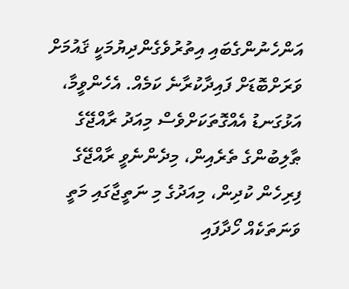އަންހެނުންގެބައި އިތުރުވެގެންދިޔުމަކީ ޤައުމަށް ވަރަށްބޮޑަށް ފައިދާކުރާނެ ކަމެއް. އެހެންވީމާ، އަޅުގަނޑު އެއްގޮތަކަށްވެސް މިއަދު ރާއްޖޭގެ ޠާލިބުންގެ ތެރެއިން، މިދެންނެވީ ރާއްޖޭގެ ފިރިހެން ކުދިން، މިއަދުގެ މި ނަތީޖާގައި މަތީ ވަނަތަކެއް ހޯދާފައި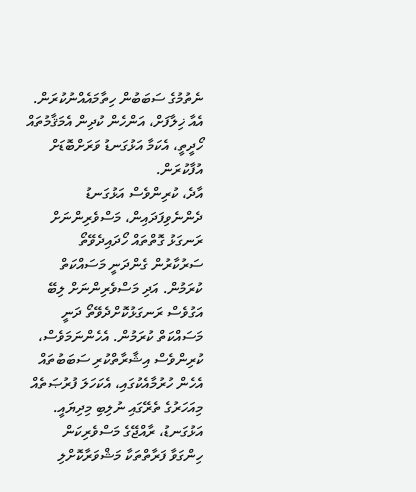ނެތުމުގެ ސަބަބުން ހިތާމައެއްނުކުރަން. އެއާ ޚިލާފަށް، އަންހެން ކުދިން އެމަޤާމުތައް ހޯދީތީ، އެކަމާ އަޅުގަނޑު ވަރަށްބޮޑަށް އުފާކުރަން.
އާދެ، ކުރިންވެސް އަޅުގަނޑު ދެންނެވިފަދައިން، މަސްވެރިންނަށް ރަނގަޅު ގޮތްތައް ހޯދައިދެވޭތޯ ސަރުކާރުން ގެންދަނީ މަސައްކަތް ކުރަމުން. އަދި މަސްވެރިންނަށް ލިބޭ އަގުވެސް ރަނގަޅުކޮށްދެވޭތޯ ދަނީ މަސައްކަތް ކުރަމުން. އެހެންނަމަވެސް، ކުރިންވެސް އިޝާރާތްކުރި ސަބަބުތައް އެހެން ހުރުމާއެކުގައި، އެކަހަލަ ފުރުޞަތެއް މިއަހަރުގެ ތެރޭގައި ނުލިބި މިދިޔައީ. އަޅުގަނޑު، ރާއްޖޭގެ މަސްވެރިކަން ހިންގަވާ ފަރާތްތަކާ މަޝްވަރާކޮށްލި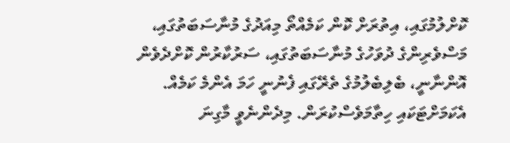ކޮށްލުމުގައި، އިތުރަށް ކޮން ކަމެއްތޯ މިއަދުގެ މުނާސަބަތުގައި، މަސްވެރިންގެ ދުވަހުގެ މުނާސަބަތުގައި، ސަރުކާރުން ކޮށްދެވެން އޮންނާނީ، ބެލިބެލުމުގެ ތެރޭގައި ފެނުނީ ހަމަ އެންމެ ކަމެއް. އެކަމަށްޓަކައި ހިތާމަވެސްކުރަން. މިދެންނެވީ މާގިނަ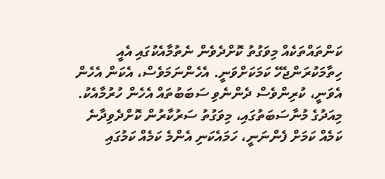ކަންތައްތަކެއް މިވަގުތު ކޮށްދެވެން ނެތުމާއެކުގައި އެއީ ހިތާމަކުރަންޖެހޭ ކަމަކަށްވަނީ. އެހެންނަމަވެސް، އެކަން އެހެން އެވަނީ، ކުރިންވެސް ދެންނެވި ސަބަބުތައް އެހެން ހުރުމާއެކު.
މިއަދުގެ މުނާސަބަތުގައި، މިވަގުތު ސަރުކާރުން ކޮށްދެވިދާނެ ކަމެއް ކަމަށް ފެންނަނީ، ހަމައެކަނި އެންމެ ކަމެއް ކަމުގައި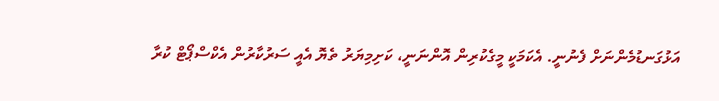އަޅުގަނޑުމެންނަށް ފެނުނީ. އެކަމަކީ މީގެކުރިން އޮންނަނީ، ކަށިމިޔަރު ތެޔޮ އެއީ ސަރުކާރުން އެކްސްޕޯޓް ކުރާ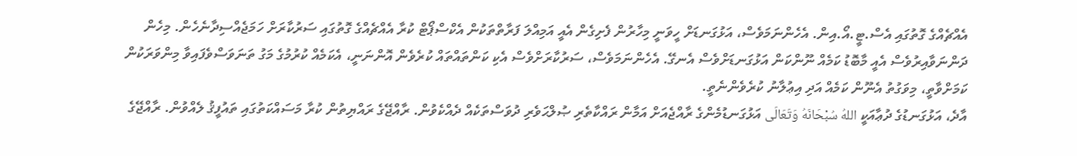އެއްޗެއްގެ ގޮތުގައި އެސް.ޓީ.އޯ.އިން. އެހެންނަމަވެސް، އަޅުގަނޑަށް ހީވަނީ މިހާރުން ފެށިގެން އެއީ އަމިއްލަ ފަރާތްތަކުން އެކްސްޕޯޓް ކުރާ އެއްޗެއްގެ ގޮތުގައި ސަރުކާރަށް ހަމަޖެއްސިދާނެހެން. މިހެން ދަންނަވާއިރުވެސް އެއީ މާބޮޑު ކަމެއް ނޫންކަން އަޅުގަނޑަށްވެސް އެނގޭ. އެހެންނަމަވެސް، ސަރުކާރަށްވެސް އެކި ކަންތައްތައް ކުރެވެން އޮންނަނީ، އެކަމެއް ކުރުމުގެ މަގު ތަނަވަސްވެފައިވާ މިންވަރަކުން ކަމަށްވާތީ، މިވަގުތު އެނޫން ކަމެއް އަދި އިޢުލާނު ކުރެވެންނެތީ.
އާދެ، އަޅުގަނޑުގެ ދުޢާއަކީ اللهُ سُبْحَانَهُ وَتَعَالَى އަޅުގަނޑުމެންގެ ރާއްޖެއަށް އަމާން ރައްކާތެރި ޞުލްޙަވެރި ދުވަސްތަކެއް ދެއްކެވުން. ރާއްޖޭގެ ރައްޔިތުން ކުރާ މަސައްކަތުގައި ތައުފީޤު ލެއްވުން. ރާއްޖޭގެ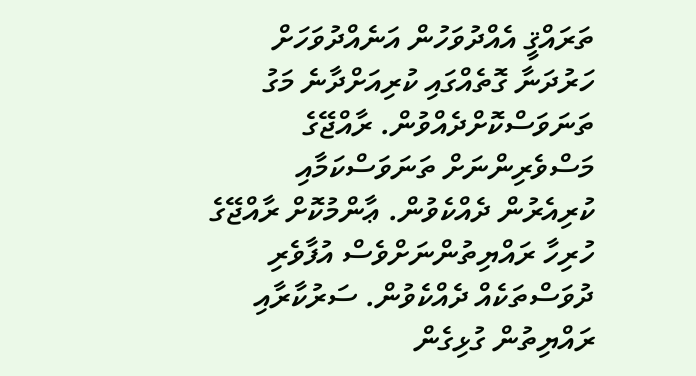ތަރައްޤީ އެއްދުވަހުން އަނެއްދުވަހަށް ހަރުދަނާ ގޮތެއްގައި ކުރިއަށްދާނެ މަގު ތަނަވަސްކޮށްދެއްވުން. ރާއްޖޭގެ މަސްވެރިންނަށް ތަނަވަސްކަމާއި ކުރިއެރުން ދެއްކެވުން. ޢާންމުކޮށް ރާއްޖޭގެ ހުރިހާ ރައްޔިތުންނަށްވެސް އުފާވެރި ދުވަސްތަކެއް ދެއްކެވުން. ސަރުކާރާއި ރައްޔިތުން ގުޅިގެން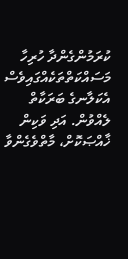ކުރަމުންގެންދާ ހުރިހާ މަސައްކަތްތަކެއްގައިވެސް އެކަލާނގެ ބަރަކާތް ލެއްވުން. އަދި ވަކިން ޚާއްޞަކޮށް، މާތްވެގެންވާ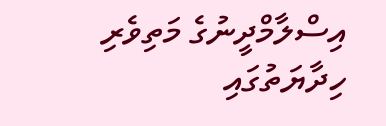އިސްލާމްދީނުގެ މަތިވެރި ހިދާޔަތުގައި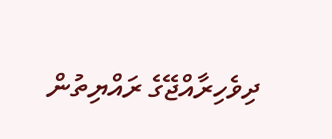ދިވެހިރާއްޖޭގެ ރައްޔިތުން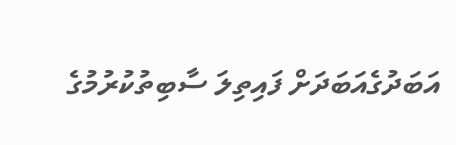އަބަދުގެއަބަދަށް ފައިތިލަ ސާބިތުކުރުމުގެ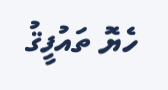ހެޔޮ ތައުފީޤު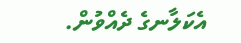އެކަލާނގެ ދެއްވުން.